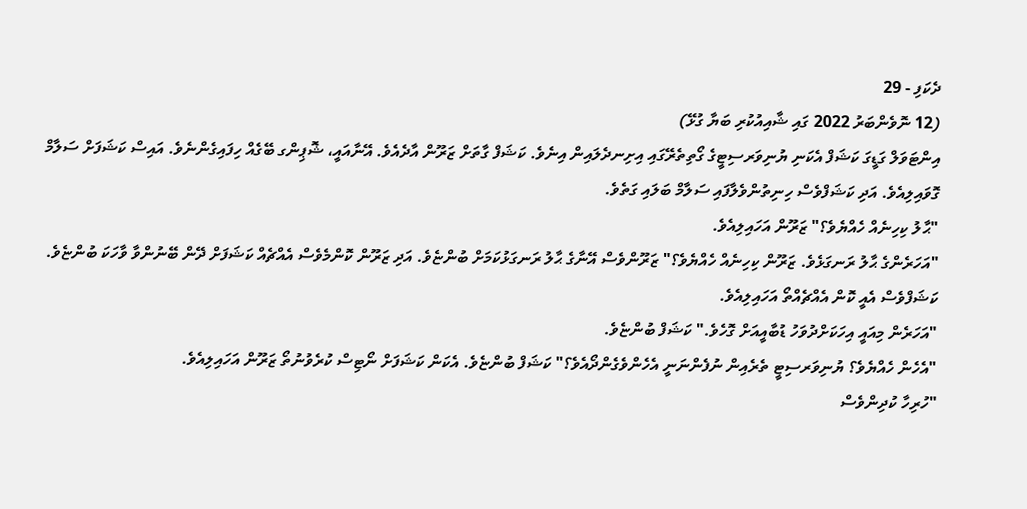ދެކަފި - 29
(12 ނޮވެންބަރު 2022 ގައި ޝާއިއުކުރި ބަޔާ ގުޅޭ)
އިންޓަވަލް ގަޑީގަ ކަޝަފް އެކަނި ޔުނިވަރސިޓީގެ ގޯތިތެރޭގައި އިށިނދެލައިން އިނެވެ. ކަޝަފް ގާތަށް ޒަރޫން އާދެއެވެ. އޭނާއައީ، ޝޮޕިންގ ބޭގެއް ހިފައިގެންނެވެ. އައިސް ކަޝަފަށް ސަލާމް ގޮވައިލިއެވެ. އަދި ކަޝަފްވެސް ހިނިތުންވެލާފައި ސަލާމް ބަލައި ގަތެވެ.
"ޙާލު ކިހިނެއް ހެއްޔެވެ؟" ޒަރޫން އަހައިލިއެވެ.
"އަހަރެންގެ ޙާލު ރަނގަޅެވެ. ޒަރޫން ކިހިނެއް ހެއްޔެވެ؟" ޒަރޫންވެސް އޭނާގެ ޙާލު ރަނގަޅުކަމަށް ބުންޏެވެ. އަދި ޒަރޫން ކޮންމެވެސް އެއްޗެއް ކަޝަފަށް ދޭން ބޭނުންވާ ވާހަކަ ބުންޏެވެ. ކަޝަފްވެސް އެއީ ކޮން އެއްޗެއްތޯ އަހައިލިއެވެ.
"އަހަރެން މިއައީ އިހަކަށްދުވަހު ޑުބާއީއަށް ގޮހެވެ." ކަޝަފް ބުންޏެވެ.
"އެހެން ހެއްޔެވެ؟ ޔުނިވަރސިޓީ ތެރެއިން ނުފެންނަނީ އެހެންވެގެންދޯއެވެ؟" ކަޝަފް ބުންޏެވެ. އެކަން ކަޝަފަށް ނޯޓިސް ކުރެވުނުތޯ ޒަރޫން އަހައިލިއެވެ.
"ހުރިހާ ކުދިންވެސް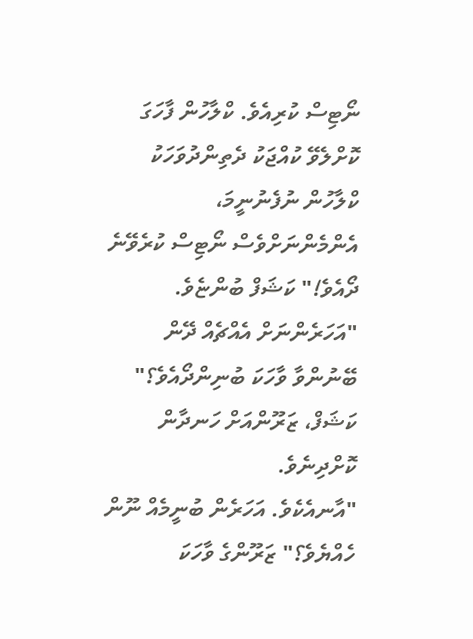ނޯޓިސް ކުރިއެވެ. ކްލާހުން ފާހަގަ ކޮށްލެވޭ ކުއްޖަކު ދެތިންދުވަހަކު ކްލާހުން ނުފެނުނީމަ، އެންމެންނަށްވެސް ނޯޓިސް ކުރެވޭނެ ދޯއެވެ!" ކަޝަފް ބުންޏެވެ.
"އަހަރެންނަށް އެއްޗެއް ދޭން ބޭނުންވާ ވާހަކަ ބުނިންދޯއެވެ؟" ކަޝަފް، ޒަރޫންއަށް ހަނދާން ކޮށްދިނެވެ.
"އާނއެކެވެ. އަހަރެން ބުނީމެއް ނޫން ހެއްޔެވެ؟" ޒަރޫންގެ ވާހަކަ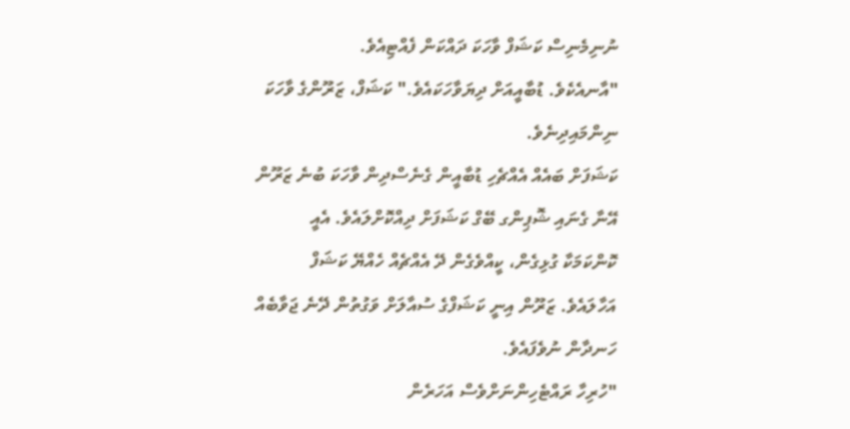ނުނިމެނިސް ކަޝަފް ވާހަކަ ދައްކަން ފެއްޓިއެވެ.
"އާނއެކެވެ. ޑުބާއީއަށް ދިޔަވާހަކައެވެ." ކަޝަފް، ޒަރޫންގެ ވާހަކަ ނިންމައިދިނެވެ.
ކަޝަފަށް ބައެއް އެއްޗެހި ޑުބާއީން ގެނެސްދިން ވާހަކަ ބުނެ ޒަރޫން އޭނާ ގެނައި ޝޮޕިންގ ބޭގް ކަޝަފަށް ދިއްކޮށްލައެވެ. އެއީ ކޮންކަމަކާ ގުޅިގެން، ކީއްވެގެން ދޭ އެއްޗެއް ހެއްޔޭ ކަޝަފް އަހާލައެވެ. ޒަރޫން އިނީ ކަޝަފްގެ ސުއާލަށް ވަގުތުން ދޭނެ ޖަވާބެއް ހަނދާން ނުވެފައެވެ.
"ހުރިހާ ރައްޓެހިންނަށްވެސް އަހަރެން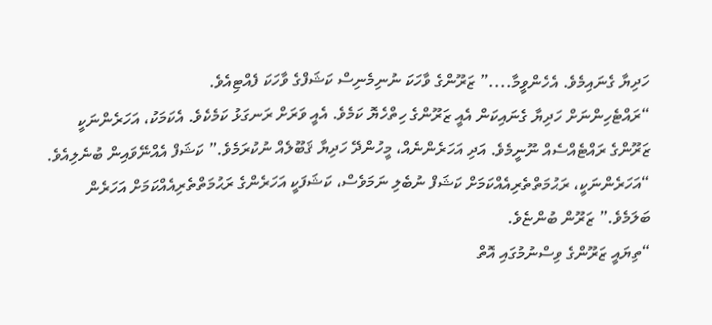ހަދިޔާ ގެނައިމެވެ. އެހެންވީމާ....” ޒަރޫންގެ ވާހަކަ ނުނިމެނިސް ކަޝަފްގެ ވާހަކަ ފެއްޓިއެވެ.
“ރައްޓެހިންނަށް ހަދިޔާ ގެނައިކަން އެއީ ޒަރޫންގެ ހިތްހެޔޮ ކަމެވެ. އެއީ ވަރަށް ރަނގަޅު ކަމެކެވެ. އެކަމަކު، އަހަރެންނަކީ ޒަރޫންގެ ރައްޓެއްސެއް ނޫނީމެވެ. އަދި އަހަރެންނެއް، މީހުންދޭ ހަދިޔާ ޤަބޫލެއް ނުކުރަމެވެ.” ކަޝަފް އެއްނޭވައިން ބުނެލިއެވެ.
“އަހަރެންނަކީ، ރަޙުމަތްތެރިއެއްކަމަށް ކަޝަފް ނުބެލި ނަމަވެސް، ކަޝަފަކީ އަހަރެންގެ ރަޙުމަތްތެރިއެއްކަމަށް އަހަރެން ބަލަމެވެ.” ޒަރޫން ބުންޏެވެ.
“ތިޔައީ ޒަރޫންގެ ވިސްނުމުގައި އޮތް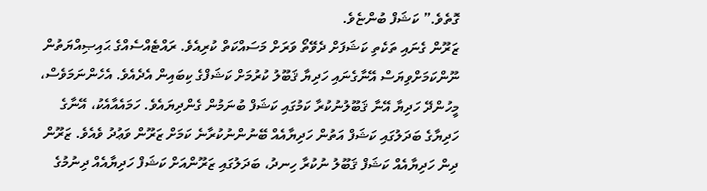ގޮތެވެ.” ކަޝަފް ބުންޏެވެ.
ޒަރޫން ގެނައި ތަކެތި ކަޝަފަށް ދެވޭތޯ ވަރަށް މަސައްކަތް ކުރިއެވެ. ރައްޓެއްސެއްގެ ޙައިޞިއްޔަތުން ނޫންކަމަށްވިޔަސް އޭނާގެނައި ހަދިޔާ ޤަބޫލު ކުރުމަށް ކަޝަފްގެ ކިބައިން އެދެއެވެ. އެހެންނަމަވެސް، މީހުންދޭ ހަދިޔާ އޭނާ ޤަބޫލުނުކުރާ ކަމުގައި ކަޝަފް ބުނަމުން ގެންދިޔައެވެ. ހަމައެއާއެކު، އޭނާގެ ހަދިޔާގެ ބަދަލުގައި ކަޝަފް އަތުން ހަދިޔާއެއް ބޭނުންނުކުރާނެ ކަމަށް ޒަރޫން ވަޢުދު ވެއެވެ. ޒަރޫން ދިން ހަދިޔާއެއް ކަޝަފް ޤަބޫލު ނުކުރާ ހިނދު، ބަދަލުގައި ޒަރޫންއަށް ކަޝަފް ހަދިޔާއެއް ދިނުމުގެ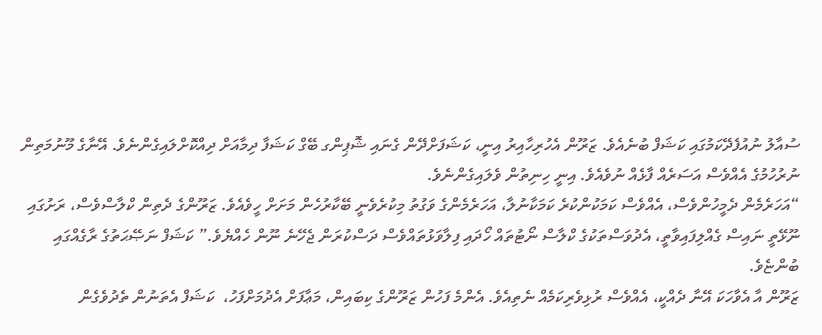ސުއާލު ނުއުފެދޭކަމުގައި ކަޝަފް ބުނެއެވެ. ޒަރޫން އެހުރިހާއިރު އިނީ، ކަޝަފަށްދޭން ގެނައި ޝޮޕިންގ ބޭގް ކަޝަފާ ދިމާއަށް ދިއްކޮށްލައިގެންނެވެ. އޭނާގެ މޫނުމަތިން ނުރުހުމުގެ އެއްވެސް އަސަރެއް ފާޅެއް ނުވެއެވެ. އިނީ ހިނިތުން ވެލައިގެންނެވެ.
“އަހަރެމެން ދެމީހުންވެސް، އެއްވެސް ކަމަކުންކުރެ ކަމަކާނުލާ، އަހަރެމެންގެ ވަގުތު މިކުރެވެނީ ބޭކާރުހެން މަށަށް ހީވެއެވެ. ޒަރޫންގެ ދެތިން ކްލާސްވެސް، ރަށުގައި ނޫޅޭތީ ނައިސް ގެއްލިފައިވާތީ، އެދުވަސްތަކުގެ ކްލާސް ނޯޓުތައް ހޯދައި ފިލާވަޅުތައްވެސް ދަސްކުރަން ޖެހޭނެ ނޫން ހެއްޔެވެ.” ކަޝަފް ނަޞޭޙަތުގެ ރާގެއްގައި ބުންޏެވެ.
ޒަރޫން އާ އެވާހަކަ އޭނާ ދެއްކީ، އެއްވެސް ރުޅިވެރިކަމެއް ނެތިއެވެ. އެންމެ ފަހުން ޒަރޫންގެ ކިބައިން، މަޢާފަށް އެދުމަށްފަހު،  ކަޝަފް އެތަނުން ތެދުވެގެން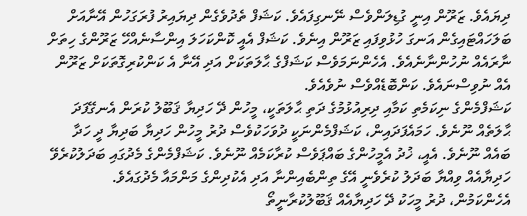ދިޔައެވެ. ޒަރޫން އިނީ ގުޑިލަންވެސް ނޭނގިފައެވެ. ކަޝަފް ތެދުވެގެން ދިޔައިރު ފުރަގަހުން އޭނާއަށް ބަލަހައްޓައިގެން އަނގަ ހުޅުވިފައި ޒަރޫން އިނެވެ. ކަޝަފް އެއީ ކޮންކަހަލަ އިންސާނެއްހޭ ޒަރޫންގެ ހިތަށް ނާރައެއް ނުހުންނާނެއެވެ. އެހެންނަމަވެސް ކަޝަފްގެ ޙާލަތަކަށް އަދި އޭނާ އެ ކަންކުރިގޮތަކަށް ޒަރޫން އެއް ނުވިސްނައެވެ. ކަންބޮޑެއްވެސް ނުވެއެވެ.
ކަޝަފްމެންގެ ނިކަމެތި ކަމާއި ދިރިއުޅުމުގެ ދަތި ޙާލަތަކީ، މީހުން ދޭ ހަދިޔާ ޤަބޫލު ކުރަން އެނގޭފަދަ ޙާލަތެއް ނޫނެވެ. ހަމައެފަދައިން، ކަޝަފްމެންނަކީ ދުވަހަކުވެސް ދުރު މީހުން ހަދިޔާ ބަދިޔާ ދީ ހަދާ ބައެއް ނޫނެވެ. އެއީ، ޚުދު އެމީހުންގެ ބައްޕަވެސް ކުރާކަމެއް ނޫނެވެ. ކަޝަފްމެންގެ މެދުގައި ބަދަލުކުރެވޭ ހަދިޔާއެއް ވިއްޔާ ބަދަލު ކުރެވެނީ އޭގެ ތިންބެއިންނާ އަދި އެކުދިންގެ މަންމައާ މެދުގައެވެ. އެހެންކަމުން، ދުރު މީހަކު ދޭ ހަދިޔާއެއް ޤަބޫލުކުރާނީތޯ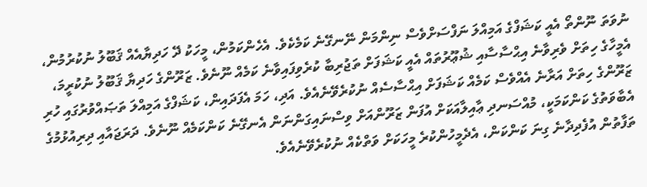ނުވަތަ ނޫންތޯ އެއީ ކަޝަފްގެ އަމިއްލަ ނަފްސަށްވެސް ނިންމަން ނޭނގޭނެ ކަމެކެވެ. އެހެންކަމުން، މީހަކު ދޭ ހަދިޔާއެއް ޤަބޫލު ނުކުރުމުން، އެމީހާގެ ހިތަށް ވެރިވާނެ އިޙްސާސާއި ޝުޢޫރުތައް އެއީ ކަޝަފަށް ތަޖުރިބާ ކުރެވިފައިވާނެ ކަމެއް ނޫނެވެ. ޒަރޫންގެ ހަދިޔާ ޤަބޫލު ނުކުރީމަ، ޒަރޫންގެ ހިތަށް އަރާނެ އެއްވެސް ކަމެއް ކަޝަފަށް އިޙްސާސެއް ނުކުރެވޭނެއެވެ. އަދި، ހަމަ އެފަދައިން، ކަޝަފްގެ އަމިއްލަ ތަޞައްވުރުގައި ހުރި އެބާވަތުގެ ކަންކަމަކީ، މުއްސަނދި ޢާއިލާއަކަށް އުފަން ޒަރޫންއަށް ވިސްނައިގަންނަން އެނގޭނެ ކަންކަމެއް ނޫނެވެ. ދަރަޖައާއި ދިރިއުޅުމުގެ ތަފާތުން އުފެދިދާނެ ގިނަ ކަންކަން، އެދެމީހުންކުރެ މީހަކަށް ވަތްކެއް ނުކުރެވޭނެއެވެ.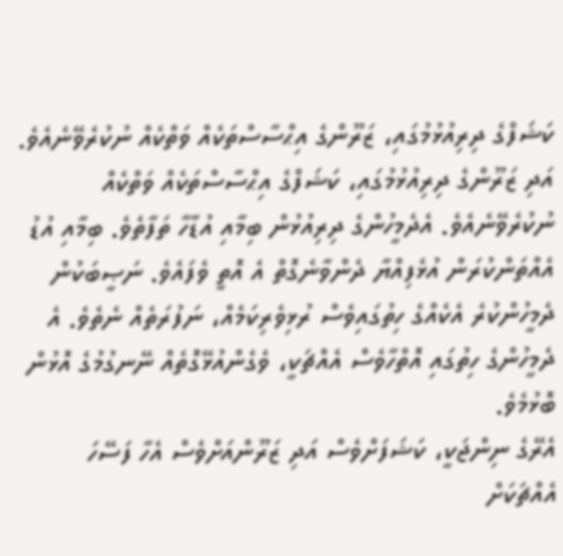ކަޝަފްގެ ދިރިއުޅުމުގައި، ޒަރޫންގެ އިޙްސާސްތަކެއް ވަތްކެއް ނުކުރެވޭނެއެވެ. އަދި ޒަރޫންގެ ދިރިއުޅުމުގައި، ކަޝަފްގެ އިޙްސާސްތަކެއް ވަތްކެއް ނުކުރެވޭނެއެވެ. އެދެމީހުންގެ ދިރިއުޅުން ބިމާއި އުޑާހާ ތަފާތެވެ. ބިމާއި އުޑު އެއްތަންކުރަން އުޅެފިއްޔާ ދެންވާނެގޮތް އެ އޮތީ ވެފައެވެ. ނަޞީބަކުން ދެމީހުންކުރެ އެކެއްގެ ހިތުގައިވެސް ރުޅިވެރިކަމެއް، ނަފުރަތެއް ނެތެވެ. އެ ދެމީހުންގެ ހިތުގައި އޮތްހާވެސް އެއްޗަކީ، ވެގެންއުޅޭގޮތެއް ނޭނގުމުގެ އޮޅުން ބޮޅުމެވެ.
އެރޭގެ ނިންޖަކީ، ކަޝަފަށްވެސް އަދި ޒަރޫންއަށްވެސް އެހާ ފަސޭހަ އެއްޗަކަށް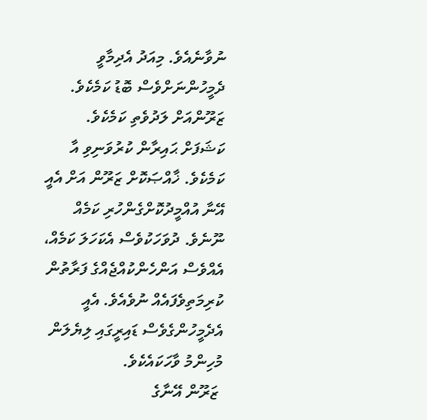ނުވާނެއެވެ. މިއަދު އެދިމާވީ ދެމީހުންނަށްވެސް ބޮޑު ކަމެކެވެ. ޒަރޫންއަށް ލަދުވެތި ކަމެކެވެ. ކަޝަފަށް ޙައިރާން ކުރުވަނިވި އާ ކަމެކެވެ. ޚާއްޞަކޮށް ޒަރޫން އަށް އެއީ އޭނާ އުއްމީދުކޮށްގެންހުރި ކަމެއް ނޫނެވެ. ދުވަހަކުވެސް އެކަހަލަ ކަމެއް، އެއްވެސް އަންހެންކުއްޖެއްގެ ފަރާތުން ކުރިމަތިވެފައެއް ނުވެއެވެ. އެއީ އެދެމީހުންގެވެސް ޑައިރީގައި ލިޔެލަން މުހިންމު ވާހަކައެކެވެ.
 ޒަރޫން އޭނާގެ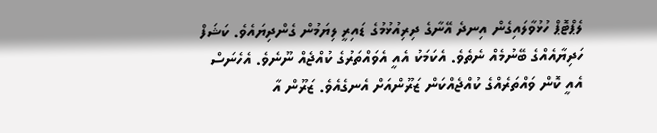ލެޕްޓޮޕް ހުޅުވާލައިގެން އިނދެ އޭނާގެ ދިރިއުޅުމުގެ ޑައިރީ ލިޔަމުން ގެންދިޔައެވެ. ކަޝަފް ހަދިޔާއެއްގެ ބޭނުމެއް ނެތެވެ. އެކަމަކު އެއީ އެވައްތަރުގެ ކުއްޖެއް ނޫނެވެ. އެހެނަސް އެއީ ކޮން ވައްތަރެއްގެ ކުއްޖެއްކަން ޒަރޫންއަށް އެނގެއެވެ. ޒަރޫން އާ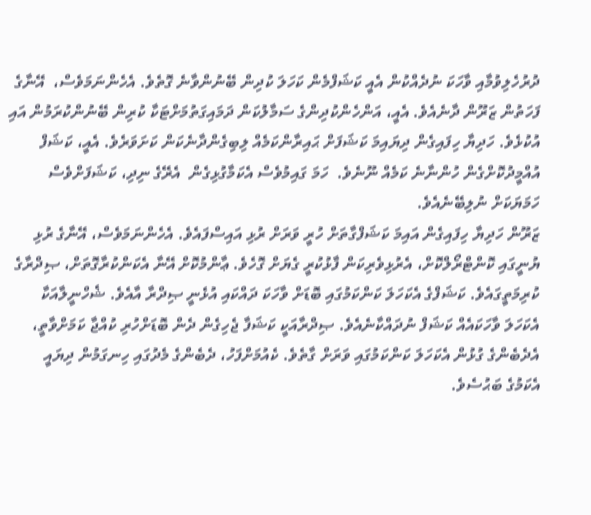ދުރުހެލިވުމާއި ވާހަކަ ނުދެއްކުން އެއީ ކަޝަފްމެން ކަހަލަ ކުދިން ބޭނުންވާނެ ގޮތެވެ. އެހެންނަމަވެސް،  އޭނާގެ ފަހަތުން ޒަރޫން ދާނެއެވެ. އެއީ، އަންހެންކުދިންގެ ސަމާލުކަން ދަމައިގަތުމަށްޓަކާ ކުރިން ބޭނުންކުރަމުން އައި އުކުޅެވެ. ހަދިޔާ ހިފައިގެން ދިޔައިމަ ކަޝަފަށް ޙައިރާންކަމެއް ލިބިގެންދާނެކަން ކަށަވަރެވެ. އެއީ، ކަޝަފް އުއްމީދުކޮށްގެން ހުންނާނެ ކަމެއް ނޫނެވެ.  ހަމަ ގައިމުވެސް އެކަމާގުޅިގެން  އެރޭގެ ނިދި، ކަޝަފަށްވެސް ހަމަޔަކަށް ނުލިބޭނެއެވެ.
ޒަރޫން ހަދިޔާ ހިފައިގެން އައިމަ ކަޝަފްގާތަށް ހުރީ ވަރަށް ރުޅި އައިސްފައެވެ. އެހެންނަމަވެސް، އޭނާގެ ރުޅި ޔުނީގައި ކޮންޓްރޯލްކޮށް، އެރުޅިވެރިކަން ފާޅުކުރީ ގެޔަށް ގޮހެވެ. ޢާންމުކޮށް އޭނާ އެކަންކުރާގޮތަށް، ޞިދްރާގެ ކުރިމަތީގައެވެ. ކަޝަފްގެ އެކަހަލަ ކަންކަމުގައި ބޮޑަށް ވާހަކަ ދައްކައި އުޅެނީ ޞިދްރާ އާއެވެ. ޝެހްނީލާއަކާ އެކަހަލަ ވާހަކައެއް ކަޝަފް ނުދައްކާނެއެވެ. ޞިދްރާއަކީ ކަޝަފާ ޖެހިގެން ދެން ބޮޑަށްހުރި ކުއްޖާ ކަމަށްވާތީ، އެދެބެންގެ ގުޅުން އެކަހަލަ ކަންކަމުގައި ވަރަށް ގާތެވެ. ކެއުމަށްފަހު، ދެބެންގެ މެދުގައި ހިނގަމުން ދިޔައީ އެކަމުގެ ބަޙުސެވެ.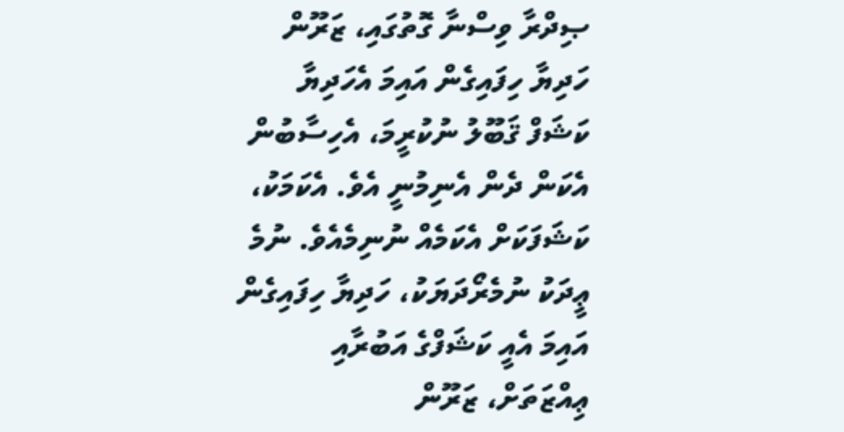ޞިދްރާ ވިސްނާ ގޮތުގައި، ޒަރޫން ހަދިޔާ ހިފައިގެން އައިމަ އެހަދިޔާ ކަޝަފް ޤަބޫލު ނުކުރީމަ، އެހިސާބުން އެކަން ދެން އެނިމުނީ އެވެ. އެކަމަކު، ކަޝަފަކަށް އެކަމެއް ނުނިމެއެވެ. ނުމެ ޢީދަކު ނުމެރޯދަޔަކު، ހަދިޔާ ހިފައިގެން އައިމަ އެއީ ކަޝަފްގެ އަބުރާއި ޢިއްޒަތަށް، ޒަރޫން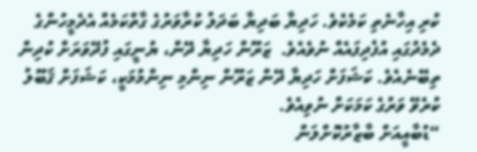ކުރި އިހާނެތި ކަމެކެވެ. ހަދިޔާ ބަދިޔާ ބަދަލު ކުރާވަރުގެ ގާތްކަމެއް އެދެމީހުންގެ ދެމެދުގައި އުފެދިފައެއް ނުވެއެވެ.  ޒަރޫން ހަދިޔާ ދޭން، ޔުނީގައި ފުދޭވަރަށް ކުދިން ތިބޭނެއެވެ. ކަޝަފަށް ހަދިޔާ ދޭން ޒަރޫން ނިންމި ނިންމުމަކީ، ކަޝަފަށް ޤަބޫލު ކުރެވޭ ވަރުގެ ކަމަކަށް ނުވިއެވެ.
“ޑުބާއީއަށް ބާޒާރުކޮށްލަން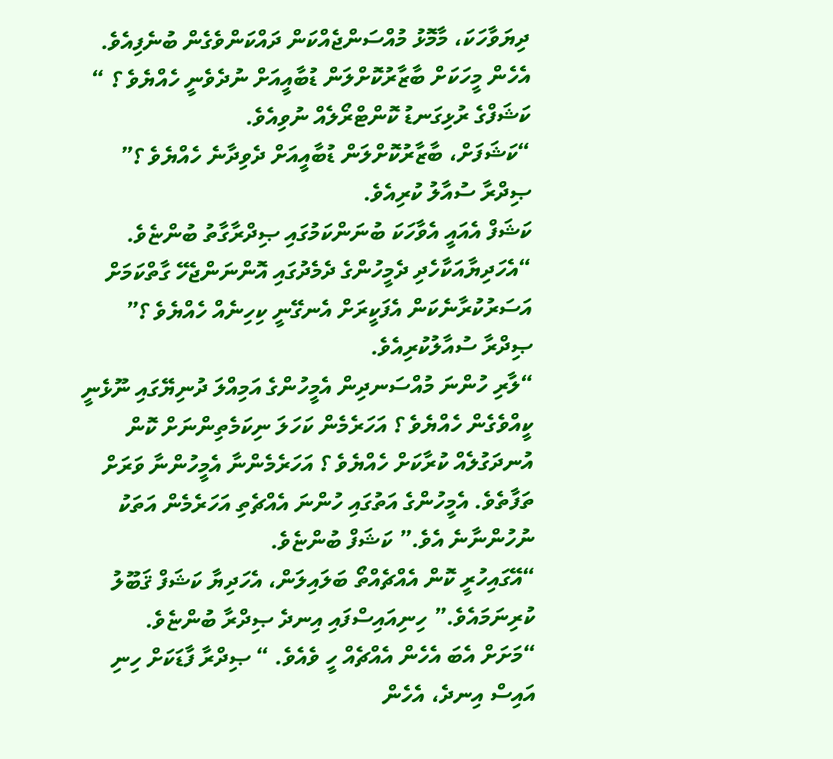ދިޔަވާހަކަ، މާމޮޅު މުއްސަންޖެއްކަން ދައްކަންވެގެން ބުނެފިއެވެ. އެހެން މީހަކަށް ބާޒާރުކޮށްލަން ޑުބާއީއަށް ނުދެވެނީ ހެއްޔެވެ ؟ “ ކަޝަފްގެ ރުޅިގަނޑު ކޮންޓްރޯލެއް ނުވިއެވެ.
“ކަޝަފަށް، ބާޒާރުކޮށްލަން ޑުބާއީއަށް ދެވިދާނެ ހެއްޔެވެ ؟” ޞިދްރާ ސުއާލު ކުރިއެވެ.
ކަޝަފް އެއައީ އެވާހަކަ ބުނަންކަމުގައި ޞިދްރާގާތު ބުންޏެވެ.
“އެހަދިޔާއަކާހެދި ދެމީހުންގެ ދެމެދުގައި އޮންނަންޖެހޭ ގާތްކަމަށް އަސަރުކުރާނެކަން އެފަކީރަށް އެނގޭނީ ކިހިނެއް ހެއްޔެވެ ؟”  ޞިދްރާ ސުއާލުކުރިއެވެ.
“ލާރި ހުންނަ މުއްސަނދިން އެމީހުންގެ އަމިއްލަ ދުނިޔޭގައި ނޫޅެނީ ކީއްވެގެން ހެއްޔެވެ ؟ އަހަރެމެން ކަހަލަ ނިކަމެތިންނަށް ކޮން އުނދަގުލެއް ކުރާކަށް ހެއްޔެވެ ؟ އަހަރެމެންނާ އެމީހުންނާ ވަރަށް ތަފާތެވެ. އެމީހުންގެ އަތުގައި ހުންނަ އެއްޗެތި އަހަރެމެން އަތަކު ނުހުންނާނެ އެވެ.” ކަޝަފް ބުންޏެވެ.
“އޭގައިހުރީ ކޮން އެއްޗެއްތޯ ބަލައިލަން، އެހަދިޔާ ކަޝަފް ޤަބޫލު ކުރިނަމައެވެ.” ހިނިއައިސްފައި އިނދެ ޞިދްރާ ބުންޏެވެ.
“މަށަށް އެބަ އެހެން އެއްޗެއް ހީ ވެއެވެ. “ ޞިދްރާ ފާޑަކަށް ހިނި އައިސް އިނދެ، އެހެން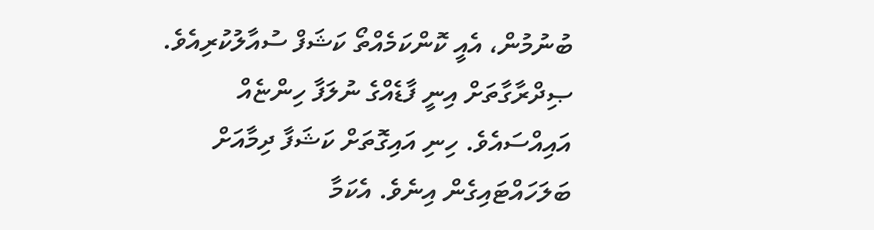ބުނުމުން، އެއީ ކޮންކަމެއްތޯ ކަޝަފް ސުއާލުކުރިއެވެ.
ޞިދްރާގާތަށް އިނީ ފާޑެއްގެ ނުލަފާ ހިންޏެއް އައިއްސައެވެ. ހިނި އައިގޮތަށް ކަޝަފާ ދިމާއަށް ބަލަހައްޓައިގެން އިނެވެ. އެކަމާ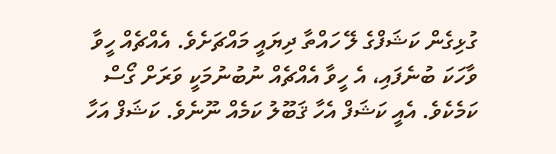ގުޅިގެން ކަޝަފްގެ ލޭ ހައްތާ ދިޔައީ މައްޗަށެވެ. އެއްޗެއް ހީވާ ވާހަކަ ބުނެފައި، އެ ހީވާ އެއްޗެއް ނުބުނުމަކީ ވަރަށް ގޯސް ކަމެކެވެ. އެއީ ކަޝަފް އެހާ ޤަބޫލު ކަމެއް ނޫނެވެ. ކަޝަފް އަހާ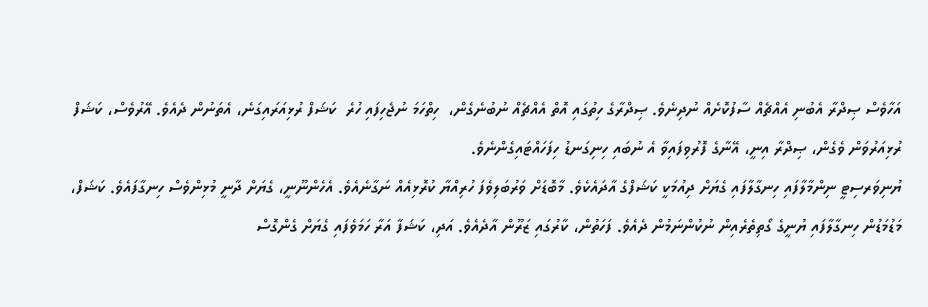އަހާވެސް ޞިދްރާ އެބުނި އެއްޗެއް ސާފުކޮށެއް ނުދިނެވެ. ޞިދްރާގެ ހިތުގައި އޮތް އެއްޗެއް ނުބުނެގެން،  ހިތްހަމަ ނުޖެހިފައި ހުރެ  ކަޝަފް ރުޅިއަރައިގަނެ، އެތަނުން ދެއެވެ. އޭރުވެސް، ކަޝަފް ރުޅިއަރުވަން ވެގެން، ޞިދްރާ އިނީ، އޭނާގެ ފޮރުވިފައިވާ އެ ނުބައި ހިނިގަނޑު ހިފަހައްޓައިގެންނެވެ.
ޔުނިވަރސިޓީ ނިންމާލާފައި ހިނގާލާފައި ގެޔަށް ދިއުމަކީ ކަޝަފްގެ އާދައެކެވެ. މާބޮޑަށް ވަރުބަލިވެފަ ހުރިއްޔާ ކުރޮޅިއެއް ނަގާނެއެވެ. އެހެންނޫނީ، ގެޔަށް ދާނީ މުޅިންވެސް ހިނގާފައެވެ. ކަޝަފް، މަޑުމަޑުން ހިނގާލާފައި ޔުނީގެ ގޯތިތެރެއިން ނުކުންނަމުން ދެއެވެ. ފަހަތުން، ކާރުގައި ޒަރޫން އާދެއެވެ. އަދި، ކަޝަފާ އަރާ ހަމަވެފައި ގެޔަށް ގެންގޮސް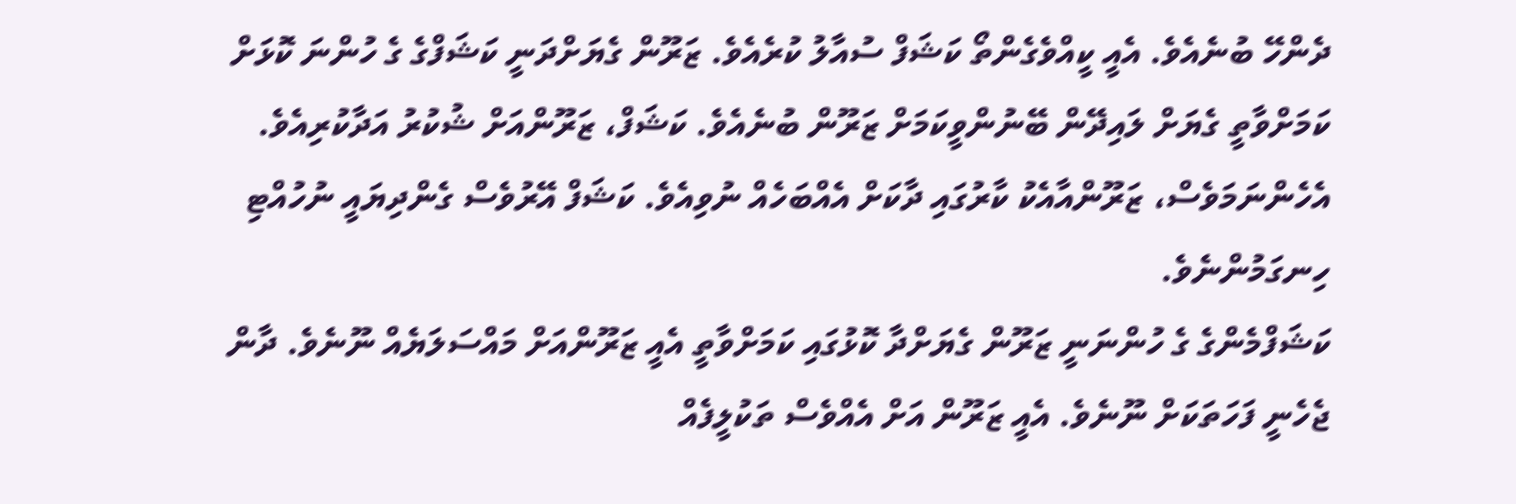ދެންހޭ ބުނެއެވެ. އެއީ ކީއްވެގެންތޯ ކަޝަފް ސުއާލު ކުރެއެވެ. ޒަރޫން ގެޔަށްދަނީ ކަޝަފްގެ ގެ ހުންނަ ކޮޅަށް ކަމަށްވާތީ ގެޔަށް ލައިދޭން ބޭނުންވީކަމަށް ޒަރޫން ބުނެއެވެ. ކަޝަފް، ޒަރޫންއަށް ޝުކުރު އަދާކުރިއެވެ. އެހެންނަމަވެސް، ޒަރޫންއާއެކު ކާރުގައި ދާކަށް އެއްބަހެއް ނުވިއެވެ. ކަޝަފް އޭރުވެސް ގެންދިޔައީ ނުހުއްޓި ހިނގަމުންނެވެ.
ކަޝަފްމެންގެ ގެ ހުންނަނީ ޒަރޫން ގެޔަށްދާ ކޮޅުގައި ކަމަށްވާތީ އެއީ ޒަރޫންއަށް މައްސަލަޔެއް ނޫނެވެ. ދާން ޖެހެނީ ފަހަތަކަށް ނޫނެވެ. އެއީ ޒަރޫން އަށް އެއްވެސް ތަކުލީފެއް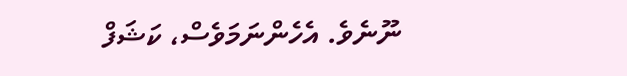ނޫނެވެ. އެހެންނަމަވެސް، ކަޝަފް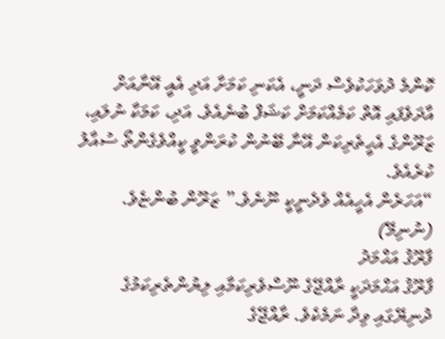ކޮންމެ ދުވަހަކުވެސް ދަނީ، އެކަނި ކަމަށާ އަދި އެއީ އޭނާއަށް އާދަވެފައި އޮތް ކަމެއްކަމަށް ކަޝަފް ބުނެއެވެ. އަދި، ކަމަކާ ނުލައި، ޒަރޫންގެ އެހީތެރިކަން އޭނާ ބޭނުން ކުރަންވީ ކީއްވެގެންތޯ ސުއާލު ކުރެއެވެ.
“އަހަރެން އެހީއެއް ވެދެނީކީ ނޫނެވެ.” ޒަރޫން ބުންޏެވެ.
(ނުނިމޭ)
ފާރޫޤު އަޙްމަދު
ފާރޫޤު އަޙްމަދަކީ ރާއްޖޭގެ ނޫސްވެރިކަމާއި ލިޔުންތެރިކަމުގެ ދުނިޔޭގައި ވިދާ ނަމެކެވެ. ރާއްޖޭގެ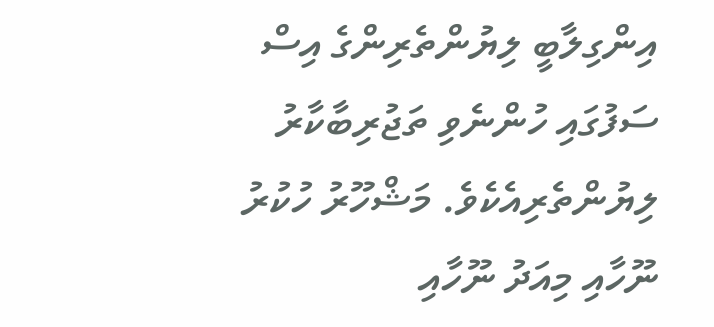އިންގިލާބީ ލިޔުންތެރިންގެ އިސް ސަފުގައި ހުންނެވި ތަޖުރިބާކާރު ލިޔުންތެރިއެކެވެ. މަޝްހޫރު ހުކުރު ނޫހާއި މިއަދު ނޫހާއި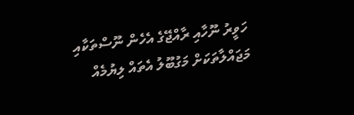ހަވީރު ނޫހާއި ރާއްޖޭގެ އެހެން ނޫސްތަކާއި މަޖައްލާތަކަށް މަގުބޫލު އެތައް ލިޔުމެއް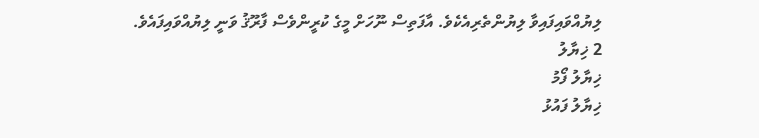ލިޔުއްވައިފައިވާ ލިޔުންތެރިއެކެވެ. އާފަތިސް ނޫހަށް މީގެ ކުރީންވެސް ފާރޫޤު ވަނީ ލިޔުއްވައިފައެވެ.
2 ޚިޔާލު
ޚިޔާލު ފޯމު
ޚިޔާލު ފައުޅު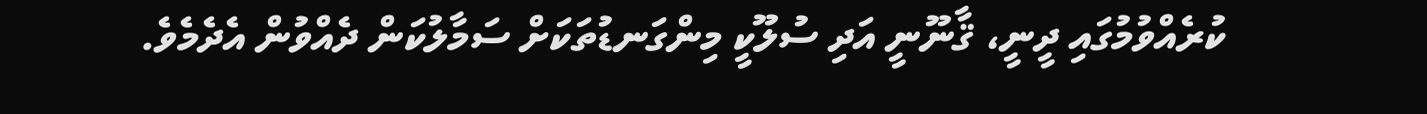ކުރެއްވުމުގައި ދީނީ، ޤާނޫނީ އަދި ސުލޫކީ މިންގަނޑުތަކަށް ސަމާލުކަން ދެއްވުން އެދެމެވެ.